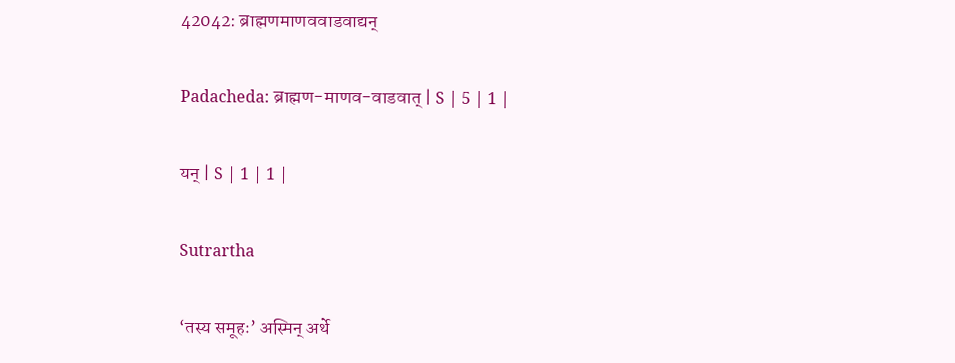42042: ब्राह्मणमाणववाडवाद्यन्

Padacheda: ब्राह्मण-माणव-वाडवात् | S | 5 | 1 |

यन् | S | 1 | 1 |

Sutrartha

‘तस्य समूहः’ अस्मिन् अर्थे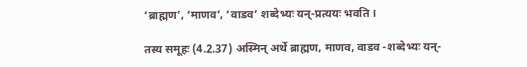‘ब्राह्मण’, ‘माणव’, ‘वाडव’ शब्देभ्यः यन्-प्रत्ययः भवति ।

तस्य समूहः (4.2.37) अस्मिन् अर्थे ब्राह्मण, माणव, वाडव -शब्देभ्यः यन्-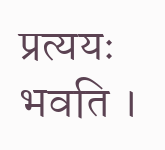प्रत्ययः भवति ।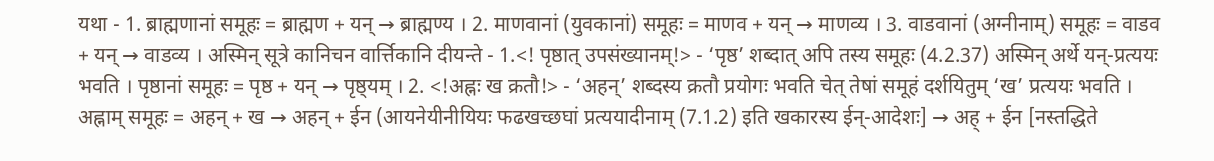यथा - 1. ब्राह्मणानां समूहः = ब्राह्मण + यन् → ब्राह्मण्य । 2. माणवानां (युवकानां) समूहः = माणव + यन् → माणव्य । 3. वाडवानां (अग्नीनाम्) समूहः = वाडव + यन् → वाडव्य । अस्मिन् सूत्रे कानिचन वार्त्तिकानि दीयन्ते - 1.<! पृष्ठात् उपसंख्यानम्!> - ‘पृष्ठ’ शब्दात् अपि तस्य समूहः (4.2.37) अस्मिन् अर्थे यन्-प्रत्ययः भवति । पृष्ठानां समूहः = पृष्ठ + यन् → पृष्ठ्यम् । 2. <!अह्नः ख क्रतौ!> - ‘अहन्’ शब्दस्य क्रतौ प्रयोगः भवति चेत् तेषां समूहं दर्शयितुम् ‘ख’ प्रत्ययः भवति । अह्नाम् समूहः = अहन् + ख → अहन् + ईन (आयनेयीनीयियः फढखच्छघां प्रत्ययादीनाम् (7.1.2) इति खकारस्य ईन्-आदेशः] → अह् + ईन [नस्तद्धिते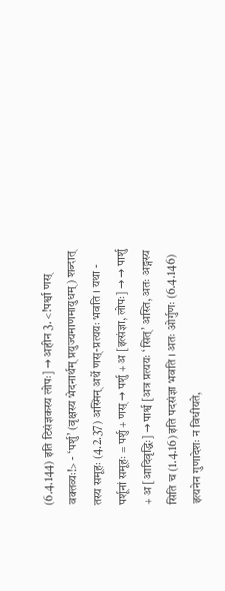(6.4.144) इति टिसंज्ञकस्य लोपः] → अहीन 3. <!पर्श्वा णस् वक्तव्यः!> - ‘पर्शु’ (वृक्षस्य भेदनार्थम् प्रयुज्यमाणमायुधम्) शब्दात् तस्य समूहः (4.2.37) अस्मिन् अर्थे णस्-प्रत्ययः भवति । यथा - पर्शूनां समूहः = पर्शु + णस् → पर्शु + अ [इत्संज्ञा, लोपः] → → पार्शु + अ [आदिवृद्धिः] → पार्श्व [अत्र प्रत्ययः ‘सित्’ अस्ति, अतः अङ्गस्य सिति च (1.4.16) इति पदसंज्ञा भवति । अतः ओर्गुणः (6.4.146) इत्यनेन गुणादेशः न विधीयते,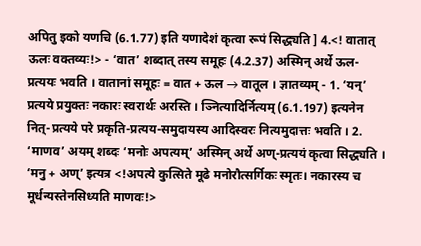अपितु इको यणचि (6.1.77) इति यणादेशं कृत्वा रूपं सिद्ध्यति ] 4.<! वातात् ऊलः वक्तव्यः!> - ‘वात’ शब्दात् तस्य समूहः (4.2.37) अस्मिन् अर्थे ऊल-प्रत्ययः भवति । वातानां समूहः = वात + ऊल → वातूल । ज्ञातव्यम् - 1. ‘यन्’ प्रत्यये प्रयुक्तः नकारः स्वरार्थः अरस्ति । ञ्नित्यादिर्नित्यम् (6.1.197) इत्यनेन नित्-प्रत्यये परे प्रकृति-प्रत्यय-समुदायस्य आदिस्वरः नित्यमुदात्तः भवति । 2. ‘माणव’ अयम् शब्दः ‘मनोः अपत्यम्’ अस्मिन् अर्थे अण्-प्रत्ययं कृत्वा सिद्ध्यति । ‘मनु + अण्’ इत्यत्र <!अपत्ये कुत्सिते मूढे मनोरौत्सर्गिकः स्मृतः। नकारस्य च मूर्धन्यस्तेनसिध्यति माणवः!>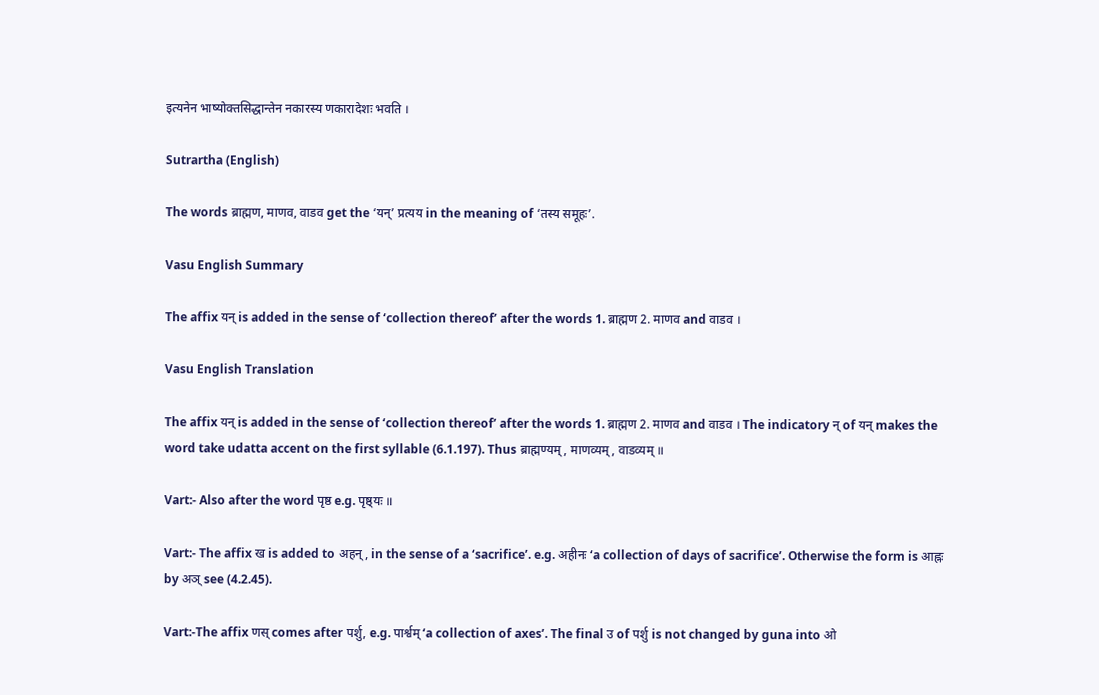इत्यनेन भाष्योक्तसिद्धान्तेन नकारस्य णकारादेशः भवति ।

Sutrartha (English)

The words ब्राह्मण, माणव, वाडव get the ‘यन्’ प्रत्यय in the meaning of ‘तस्य समूहः’.

Vasu English Summary

The affix यन् is added in the sense of ‘collection thereof’ after the words 1. ब्राह्मण 2. माणव and वाडव ।

Vasu English Translation

The affix यन् is added in the sense of ‘collection thereof’ after the words 1. ब्राह्मण 2. माणव and वाडव । The indicatory न् of यन् makes the word take udatta accent on the first syllable (6.1.197). Thus ब्राह्मण्यम्, माणव्यम्, वाडव्यम् ॥

Vart:- Also after the word पृष्ठ e.g. पृष्ठ्यः ॥

Vart:- The affix ख is added to अहन्, in the sense of a ‘sacrifice’. e.g. अहीनः ‘a collection of days of sacrifice’. Otherwise the form is आह्नः by अञ् see (4.2.45).

Vart:-The affix णस् comes after पर्शु, e.g. पार्श्वम् ‘a collection of axes’. The final उ of पर्शु is not changed by guna into ओ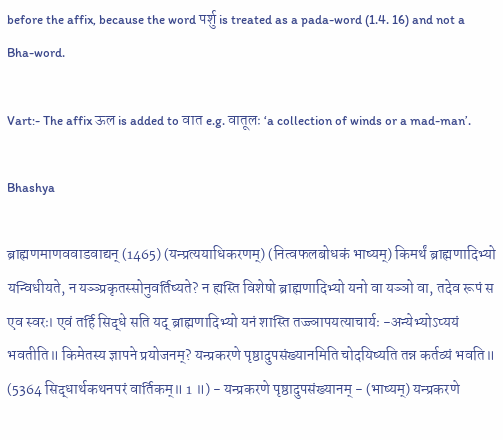before the affix, because the word पर्शु is treated as a pada-word (1.4. 16) and not a Bha-word.

Vart:- The affix ऊल is added to वात e.g. वातूलः ‘a collection of winds or a mad-man’.

Bhashya

ब्राह्मणमाणववाडवाद्यन् (1465) (यन्प्रत्ययाधिकरणम्) (नित्वफलबोधकं भाष्यम्) किमर्थं ब्राह्मणादिभ्यो यन्विधीयते, न यञ्ञ्प्रकृतस्सोनुवर्तिष्यते? न ह्यस्ति विशेषो ब्राह्मणादिभ्यो यनो वा यञ्ञो वा, तदेव रूपं स एव स्वरः। एवं तर्हि सिद्धे सति यद् ब्राह्मणादिभ्यो यनं शास्ति तज्ज्ञापयत्याचार्यः -अन्येभ्योऽप्ययं भवतीति॥ किमेतस्य ज्ञापने प्रयोजनम्? यन्प्रकरणे पृष्ठादुपसंख्यानमिति चोदयिष्यति तन्न कर्तव्यं भवति॥ (5364 सिद्धार्थकथनपरं वार्तिकम्॥ 1 ॥) - यन्प्रकरणे पृष्ठादुपसंख्यानम् - (भाष्यम्) यन्प्रकरणे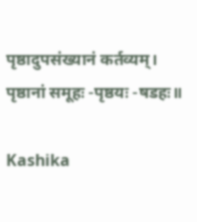पृष्ठादुपसंख्यानं कर्तव्यम्। पृष्ठानां समूहः -पृष्ठयः -षडहः॥

Kashika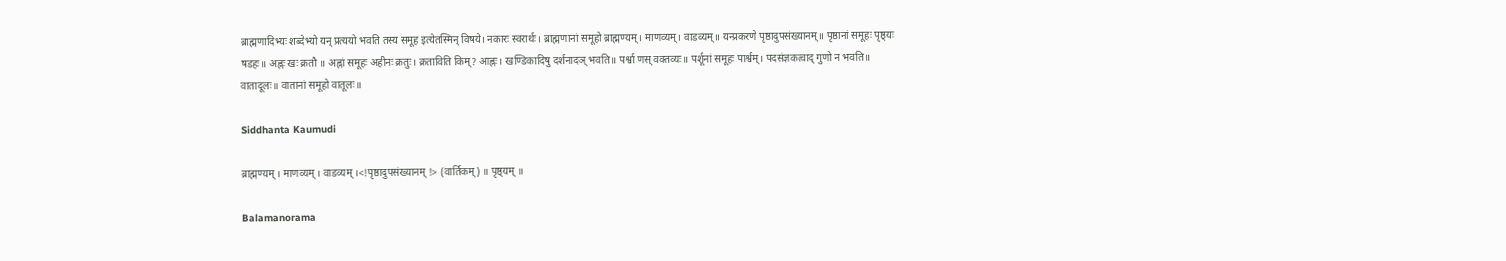ब्राह्मणादिभ्यः शब्देभ्यो यन् प्रत्ययो भवति तस्य समूह इत्येतस्मिन् विषये। नकारः स्वरार्थः। ब्राह्मणानां समूहो ब्राह्मण्यम्। माणव्यम्। वाडव्यम्॥ यन्प्रकरणे पृष्ठादुपसंख्यानम्॥ पृष्ठानां समूहः पृष्ठ्यः षडहः॥ अह्नः खः क्रतौ ॥ अह्नां समूहः अहीनः क्रतुः। क्रताविति किम्? आह्नः। खण्डिकादिषु दर्शनादञ् भवति॥ पर्श्वा णस् वक्तव्यः॥ पर्शूनां समूहः पार्श्वम्। पदसंज्ञकत्वाद् गुणो न भवति॥ वातादूलः॥ वातानां समूहो वातूलः॥

Siddhanta Kaumudi

ब्राह्मण्यम् । माणव्यम् । वाडव्यम् ।<!पृष्ठादुपसंख्यानम् !> (वार्तिकम्) ॥ पृष्ठ्यम् ॥

Balamanorama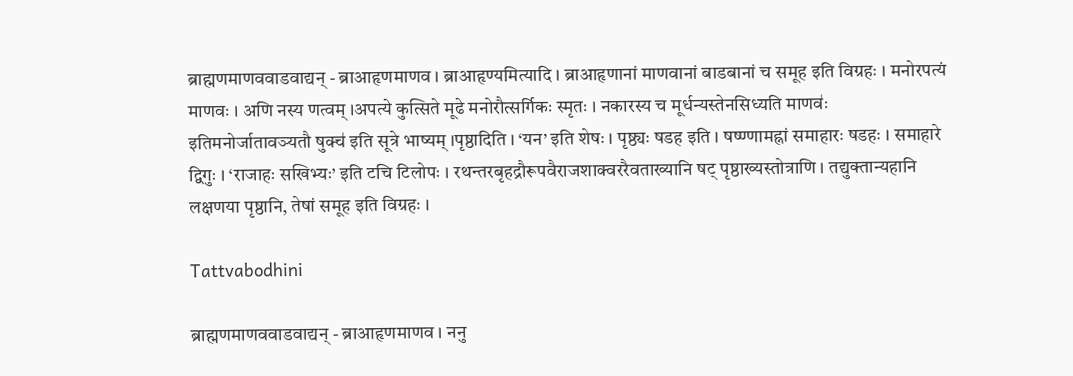ब्राह्मणमाणववाडवाद्यन् - ब्राआहृणमाणव । ब्राआहृण्यमित्यादि । ब्राआहृणानां माणवानां बाडबानां च समूह इति विग्रहः । मनोरपत्यं माणवः । अणि नस्य णत्वम् ।अपत्ये कुत्सिते मूढे मनोरौत्सर्गिकः स्मृतः । नकारस्य च मूर्धन्यस्तेनसिध्यति माणवः॑ इतिमनोर्जातावञ्यतौ षुक्च॑ इति सूत्रे भाष्यम् ।पृष्ठादिति । ‘यन’ इति शेषः । पृष्ठ्यः षडह इति । षष्ण्णामह्नां समाहारः षडहः । समाहारे द्विगुः । ‘राजाहः सखिभ्यः’ इति टचि टिलोपः । रथन्तरबृहद्रौरूपवैराजशाक्वररैवताख्यानि षट् पृष्ठाख्यस्तोत्राणि । तद्युक्तान्यहानि लक्षणया पृष्ठानि, तेषां समूह इति विग्रहः ।

Tattvabodhini

ब्राह्मणमाणववाडवाद्यन् - ब्राआहृणमाणव । ननु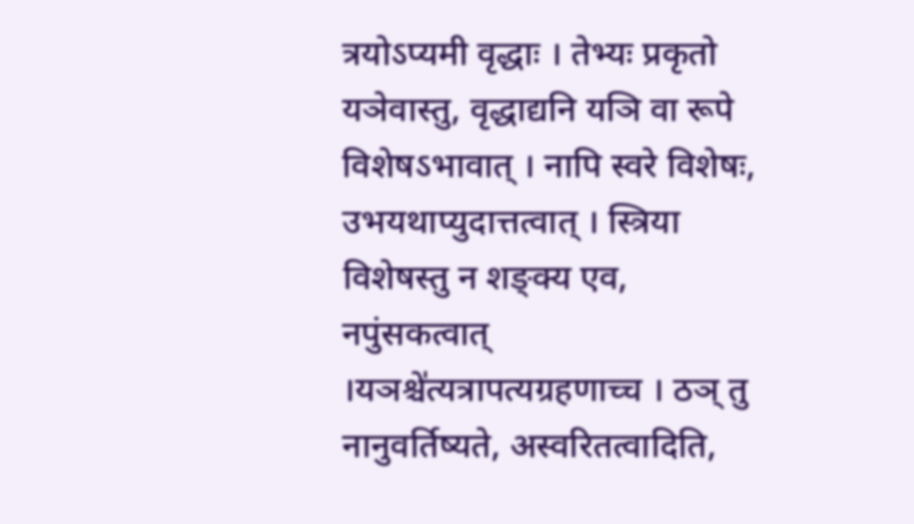त्रयोऽप्यमी वृद्धाः । तेभ्यः प्रकृतो यञेवास्तु, वृद्धाद्यनि यञि वा रूपे विशेषऽभावात् । नापि स्वरे विशेषः, उभयथाप्युदात्तत्वात् । स्त्रिया विशेषस्तु न शङ्क्य एव, नपुंसकत्वात् ।यञश्चे॑त्यत्रापत्यग्रहणाच्च । ठञ् तु नानुवर्तिष्यते, अस्वरितत्वादिति,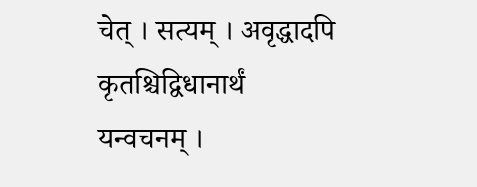चेत् । सत्यम् । अवृद्धादपि कृतश्चिद्विधानार्थं यन्वचनम् ।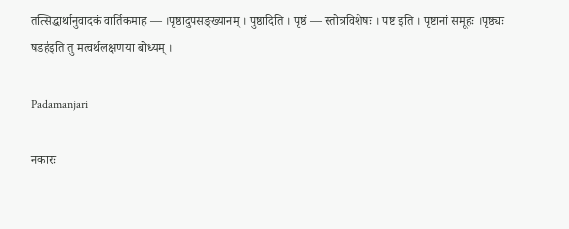तत्सिद्धार्थानुवादकं वार्तिकमाह — ।पृष्ठादुपसङ्ख्यानम् । पुष्ठादिति । पृष्ठं — स्तोत्रविशेषः । पष्ट इति । पृष्टानां समूहः ।पृष्ठ्यः षडह॑इति तु मत्वर्थलक्षणया बोध्यम् ।

Padamanjari

नकारः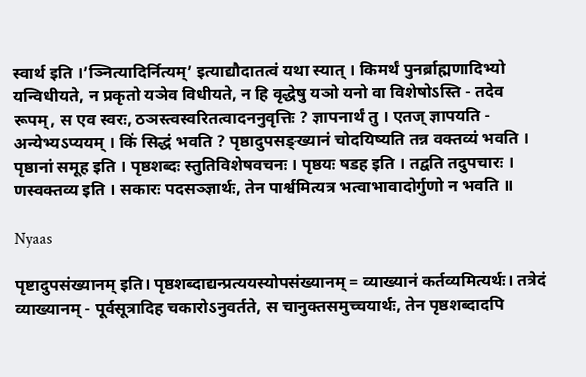स्वार्थ इति ।’ञ्नित्यादिर्नित्यम्’ इत्याद्यौदातत्वं यथा स्यात् । किमर्थं पुनर्ब्राह्मणादिभ्यो यन्विधीयते, न प्रकृतो यञेव विधीयते, न हि वृद्धेषु यञो यनो वा विशेषोऽस्ति - तदेव रूपम्, स एव स्वरः, ठञस्त्वस्वरितत्वादननुवृत्तिः ? ज्ञापनार्थं तु । एतज् ज्ञापयति - अन्येभ्यऽप्ययम् । किं सिद्धं भवति ? पृष्ठादुपसङ्ख्यानं चोदयिष्यति तन्न वक्तव्यं भवति । पृष्ठानां समूह इति । पृष्ठशब्दः स्तुतिविशेषवचनः । पृष्ठयः षडह इति । तद्वति तदुपचारः । णस्वक्तव्य इति । सकारः पदसञ्ज्ञार्थः, तेन पार्श्वमित्यत्र भत्वाभावादोर्गुणो न भवति ॥

Nyaas

पृष्टादुपसंख्यानम् इति। पृष्ठशब्दाद्यन्प्रत्ययस्योपसंख्यानम् = व्याख्यानं कर्तव्यमित्यर्थः। तत्रेदं व्याख्यानम् - पूर्वसूत्रादिह चकारोऽनुवर्तते, स चानुक्तसमुच्चयार्थः, तेन पृष्ठशब्दादपि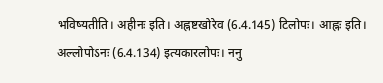भविष्यतीति। अहीनः इति। अह्नष्टखोरेव (6.4.145) टिलोपः। आह्नः इति। अल्लोपोऽनः (6.4.134) इत्यकारलोपः। ननु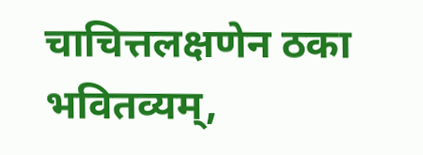चाचित्तलक्षणेन ठका भवितव्यम्,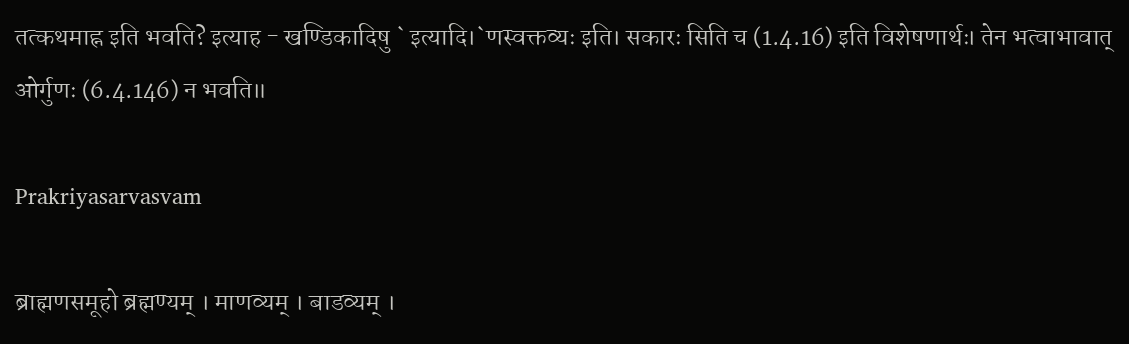तत्कथमाह्न इति भवति? इत्याह - खण्डिकादिषु ` इत्यादि।`णस्वक्तव्यः इति। सकारः सिति च (1.4.16) इति विशेषणार्थः। तेन भत्वाभावात् ओर्गुणः (6.4.146) न भवति॥

Prakriyasarvasvam

ब्राह्मणसमूहो ब्रह्मण्यम् । माणव्यम् । बाडव्यम् ।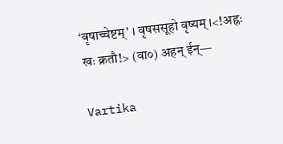‘वृषाच्चेष्टम्’ । वृषससूहो वृष्यम् ।<!अह्नः खः क्रतौ!> (वा०) अहन् ईन्—

Vartika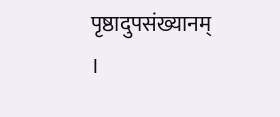पृष्ठादुपसंख्यानम् ।